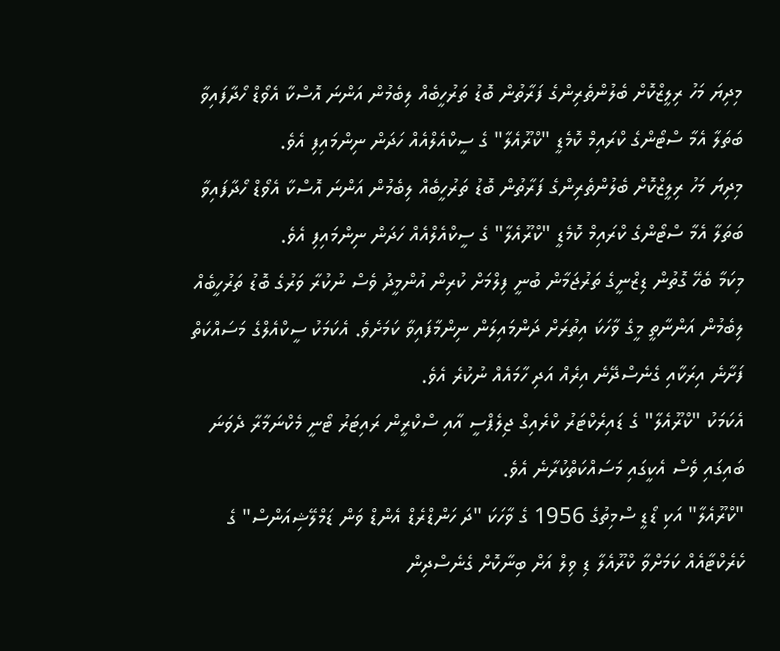މިދިޔަ މަހު ރިލީޒްކޮށް ބެލުންތެރިންގެ ފަރާތުން ބޮޑު ތަރުހީބެއް ލިބެމުން އަންނަ އޮސްކާ އެވޯޑް ހޯދާފައިވާ ބަތަލާ އެމާ ސްޓޯންގެ ކްރައިމް ކޮމެޑީ "ކްރޫއެލާ" ގެ ސީކްއެލްއެއް ހަދަން ނިންމައިފި އެވެ.
މިދިޔަ މަހު ރިލީޒްކޮށް ބެލުންތެރިންގެ ފަރާތުން ބޮޑު ތަރުހީބެއް ލިބެމުން އަންނަ އޮސްކާ އެވޯޑް ހޯދާފައިވާ ބަތަލާ އެމާ ސްޓޯންގެ ކްރައިމް ކޮމެޑީ "ކްރޫއެލާ" ގެ ސީކްއެލްއެއް ހަދަން ނިންމައިފި އެވެ.
މިކަމާ ބެހޭ ގޮތުން ޑިޒްނީގެ ތަރުޖަމާން ބުނީ ފިލްމަށް ކުރިން އުންމީދު ވެސް ނުކުރާ ވަރުގެ ބޮޑު ތަރުހީބެއް ލިބެމުން އަންނާތީ މީގެ ވާހަކަ އިތުރަށް ދަންމައިލަން ނިންމާފައިވާ ކަމަށެވެ. އެކަމަކު ސީކްއެލްގެ މަސައްކަތް ފަށާނެ އިރަކާއި ގެނެސްދޭނެ އިރެއް އަދި ހާމައެއް ނުކުރެ އެވެ.
އެކަމަކު "ކްރޫއެލާ" ގެ ޑައިރެކްޓަރު ކްރެއިގް ޖިލެޕްސީ އާއި ސްކްރީން ރައިޓަރު ޓޯނީ މެކްނަމާރާ ދެވަނަ ބައިގައި ވެސް އެކީގައި މަސައްކަތްކުރާނެ އެވެ.
"ކްރޫއެލާ" އަކި ޑޯޑީ ސްމިތުގެ 1956 ގެ ވާހަކަ "ދަ ހަންޑްރެޑް އެންޑް ވަން ޑަމްލޭޝިއަންސް" ގެ ކެރެކްޓާއެއް ކަމަށްވާ ކްރޫއެލާ ޑި ވިލް އަށް ބިނާކޮށް ގެނެސްދިން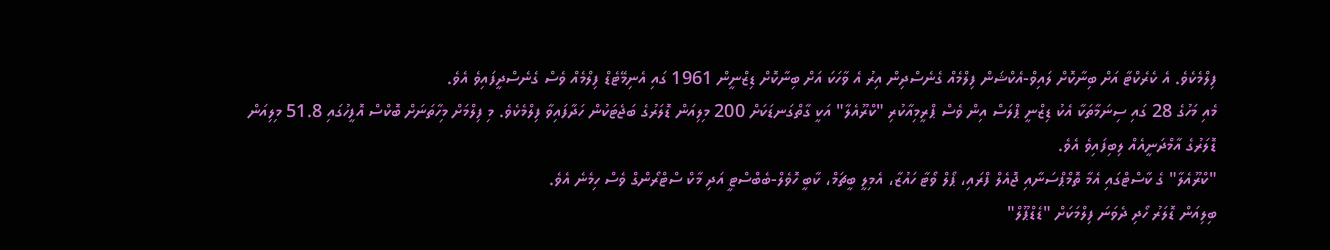ފިލްމެކެވެ. އެ ކެރެކްޓާ އަށް ބިނާކޮށް ލައިވް-އެކްޝަން ފިލްމެއް ގެނެސްދިން އިރު އެ ވާހަކަ އަށް ބިނާކޮށް ޑިޒްނީން 1961 ގައި އެނިމޭޓެޑް ފިލްމެއް ވެސް ގެނެސްދީފައިވެ އެވެ.
މެއި މަހުގެ 28 ގައި ސިނަމާތަކާ އެކު ޑިޒްނީ ޕްލަސް އިން ވެސް ޕްރީމިއާކުރި "ކްރޫއެލާ" އަކީ ގާތްގަނޑަކަށް 200 މިލިއަން ޑޮލަރުގެ ބަޖެޓަކުން ހަދާފައިވާ ފިލްމެކެވެ. މި ފިލްމަށް މިހާތަނަށް ބޮކްސް އޮފީހުގައި 51.8 މިލިއަން ޑޮލަރުގެ އާމްދަނީއެއް ލިބިފައިވެ އެވެ.
"ކްރޫއެލާ" ގެ ކާސްޓްގައި އެމާ ތޮމްޕްސަނާއި ޖޮއެލް ފްރައި، ޕޯލް ވޯޓާ ހައުޒާ، އެމިލީ ބީޗަމް، ކާބީ ހޮވެލް-ބެބްސްޓީ އަދި މާކް ސްޓްރޯންގް ވެސް ހިމެނެ އެވެ.
ބިލިއަން ޑޮލަރު ހޯދި ދެވަނަ ފިލްމަކަށް "ޑެޑްޕޫލް"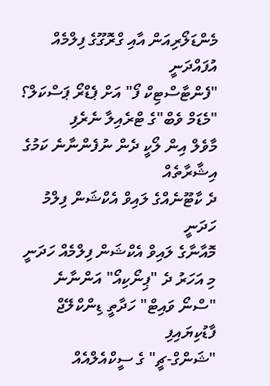މެންޑަލޯރިއަން އާއި ގްރޮގޫގެ ފިލްމެއް އުފައްދަނީ
"ފެންޓާސްޓިކް ފޯ" އަށް ޕެޑްރޯ ޕަސްކަލް؟
"މެޑަމް ވެބް"ގެ ޓްރެއިލާ ނެރެފި
މާވެލް އިން ލޯކީ ދެން ނުފެންނާނެ ކަމުގެ އިޝާރާތެއް
ދެ ކާޓޫނެއްގެ ލައިވް އެކްޝަން ފިލްމު ހަދަނީ
މޮއާނާގެ ލައިވް އެކްޝަން ފިލްމެއް ހަދަނީ
މި އަހަރު ދެ "ޕިނޯކިއޯ" އަންނާނެ
"ސްނޯ ވައިޓް" ހަދާތީ ޑިންކްލޭޖް ފާޑުކިޔައިފި
"ޝަންގް-ޗީ" ގެ ސީކްއެލްއެއް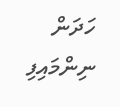ހަދަން ނިންމައިފި